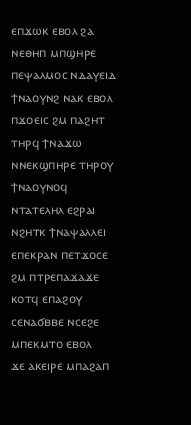ⲉⲡϫⲱⲕ ⲉⲃⲟⲗ ϩⲁ ⲛⲉⲑⲏⲡ ⲙⲡϣⲏⲣⲉ ⲡⲉⲯⲁⲗⲙⲟⲥ ⲛⲇⲁⲩⲉⲓⲇ
ϯⲛⲁⲟⲩⲛϩ ⲛⲁⲕ ⲉⲃⲟⲗ ⲡϫⲟⲉⲓⲥ ϩⲙ ⲡⲁϩⲏⲧ ⲧⲏⲣϥ ϯⲛⲁϫⲱ ⲛⲛⲉⲕϣⲡⲏⲣⲉ ⲧⲏⲣⲟⲩ
ϯⲛⲁⲟⲩⲛⲟϥ ⲛⲧⲁⲧⲉⲗⲏⲗ ⲉϩⲣⲁⲓ ⲛϩⲏⲧⲕ ϯⲛⲁⲯⲁⲗⲗⲉⲓ ⲉⲡⲉⲕⲣⲁⲛ ⲡⲉⲧϫⲟⲥⲉ
ϩⲙ ⲡⲧⲣⲉⲡⲁϫⲁϫⲉ ⲕⲟⲧϥ ⲉⲡⲁϩⲟⲩ ⲥⲉⲛⲁϭⲃⲃⲉ ⲛⲥⲉϩⲉ ⲙⲡⲉⲕⲙⲧⲟ ⲉⲃⲟⲗ
ϫⲉ ⲁⲕⲉⲓⲣⲉ ⲙⲡⲁϩⲁⲡ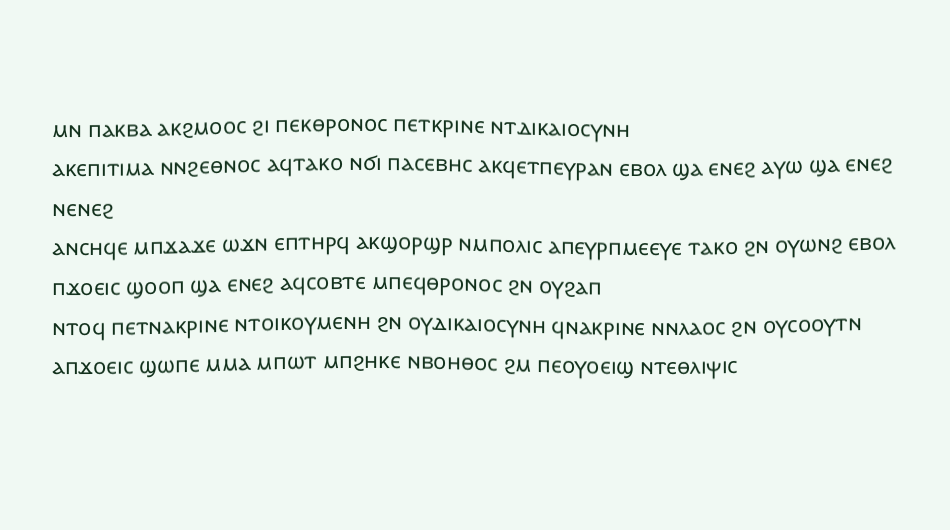ⲙⲛ ⲡⲁⲕⲃⲁ ⲁⲕϩⲙⲟⲟⲥ ϩⲓ ⲡⲉⲕⲑⲣⲟⲛⲟⲥ ⲡⲉⲧⲕⲣⲓⲛⲉ ⲛⲧⲇⲓⲕⲁⲓⲟⲥⲩⲛⲏ
ⲁⲕⲉⲡⲓⲧⲓⲙⲁ ⲛⲛϩⲉⲑⲛⲟⲥ ⲁϥⲧⲁⲕⲟ ⲛϭⲓ ⲡⲁⲥⲉⲃⲏⲥ ⲁⲕϥⲉⲧⲡⲉⲩⲣⲁⲛ ⲉⲃⲟⲗ ϣⲁ ⲉⲛⲉϩ ⲁⲩⲱ ϣⲁ ⲉⲛⲉϩ ⲛⲉⲛⲉϩ
ⲁⲛⲥⲏϥⲉ ⲙⲡϫⲁϫⲉ ⲱϫⲛ ⲉⲡⲧⲏⲣϥ ⲁⲕϣⲟⲣϣⲣ ⲛⲙⲡⲟⲗⲓⲥ ⲁⲡⲉⲩⲣⲡⲙⲉⲉⲩⲉ ⲧⲁⲕⲟ ϩⲛ ⲟⲩⲱⲛϩ ⲉⲃⲟⲗ
ⲡϫⲟⲉⲓⲥ ϣⲟⲟⲡ ϣⲁ ⲉⲛⲉϩ ⲁϥⲥⲟⲃⲧⲉ ⲙⲡⲉϥⲑⲣⲟⲛⲟⲥ ϩⲛ ⲟⲩϩⲁⲡ
ⲛⲧⲟϥ ⲡⲉⲧⲛⲁⲕⲣⲓⲛⲉ ⲛⲧⲟⲓⲕⲟⲩⲙⲉⲛⲏ ϩⲛ ⲟⲩⲇⲓⲕⲁⲓⲟⲥⲩⲛⲏ ϥⲛⲁⲕⲣⲓⲛⲉ ⲛⲛⲗⲁⲟⲥ ϩⲛ ⲟⲩⲥⲟⲟⲩⲧⲛ
ⲁⲡϫⲟⲉⲓⲥ ϣⲱⲡⲉ ⲙⲙⲁ ⲙⲡⲱⲧ ⲙⲡϩⲏⲕⲉ ⲛⲃⲟⲏⲑⲟⲥ ϩⲙ ⲡⲉⲟⲩⲟⲉⲓϣ ⲛⲧⲉⲑⲗⲓⲯⲓⲥ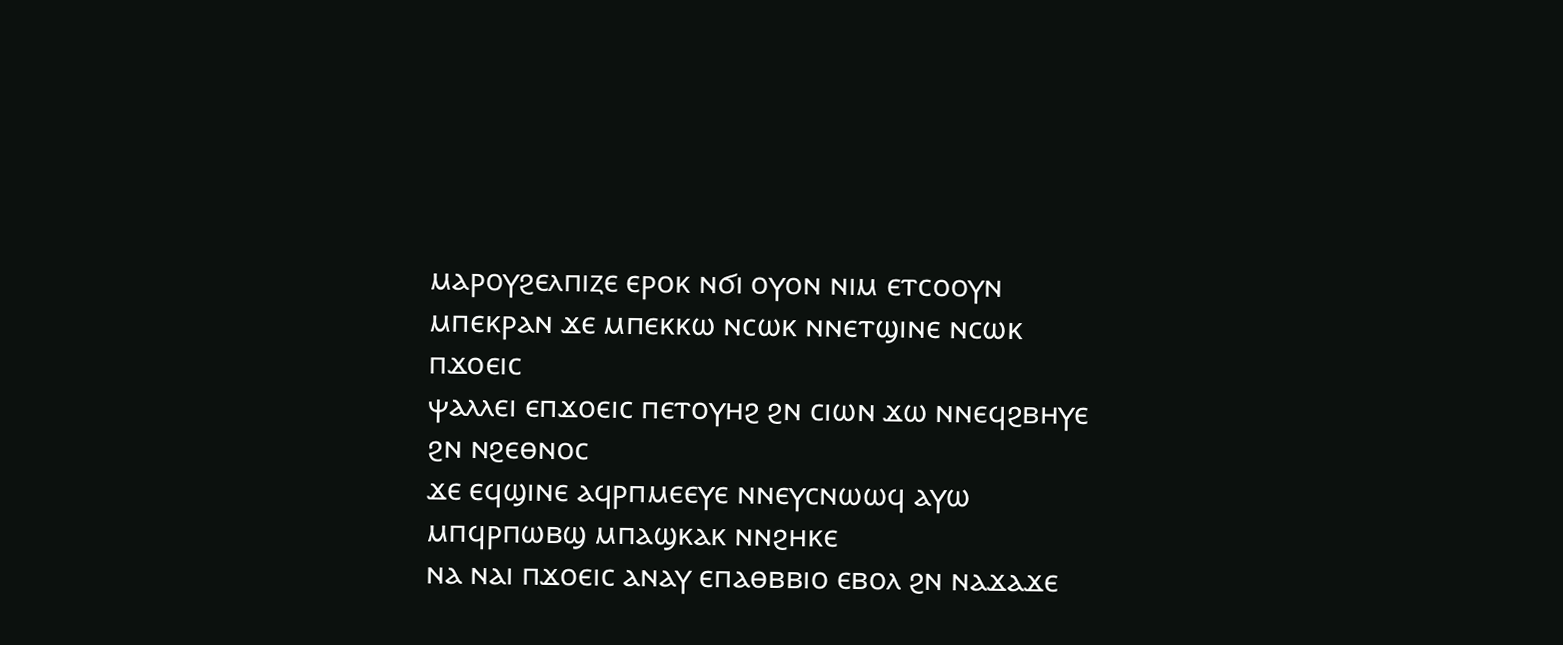ⲙⲁⲣⲟⲩϩⲉⲗⲡⲓⲍⲉ ⲉⲣⲟⲕ ⲛϭⲓ ⲟⲩⲟⲛ ⲛⲓⲙ ⲉⲧⲥⲟⲟⲩⲛ ⲙⲡⲉⲕⲣⲁⲛ ϫⲉ ⲙⲡⲉⲕⲕⲱ ⲛⲥⲱⲕ ⲛⲛⲉⲧϣⲓⲛⲉ ⲛⲥⲱⲕ ⲡϫⲟⲉⲓⲥ
ⲯⲁⲗⲗⲉⲓ ⲉⲡϫⲟⲉⲓⲥ ⲡⲉⲧⲟⲩⲏϩ ϩⲛ ⲥⲓⲱⲛ ϫⲱ ⲛⲛⲉϥϩⲃⲏⲩⲉ ϩⲛ ⲛϩⲉⲑⲛⲟⲥ
ϫⲉ ⲉϥϣⲓⲛⲉ ⲁϥⲣⲡⲙⲉⲉⲩⲉ ⲛⲛⲉⲩⲥⲛⲱⲱϥ ⲁⲩⲱ ⲙⲡϥⲣⲡⲱⲃϣ ⲙⲡⲁϣⲕⲁⲕ ⲛⲛϩⲏⲕⲉ
ⲛⲁ ⲛⲁⲓ ⲡϫⲟⲉⲓⲥ ⲁⲛⲁⲩ ⲉⲡⲁⲑⲃⲃⲓⲟ ⲉⲃⲟⲗ ϩⲛ ⲛⲁϫⲁϫⲉ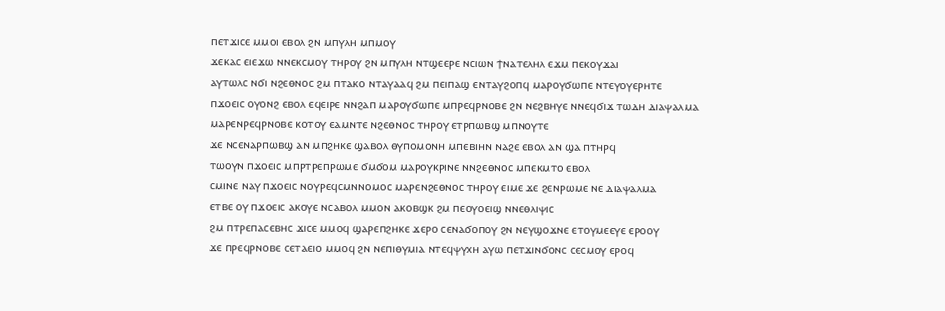ⲡⲉⲧϫⲓⲥⲉ ⲙⲙⲟⲓ ⲉⲃⲟⲗ ϩⲛ ⲙⲡⲩⲗⲏ ⲙⲡⲙⲟⲩ
ϫⲉⲕⲁⲥ ⲉⲓⲉϫⲱ ⲛⲛⲉⲕⲥⲙⲟⲩ ⲧⲏⲣⲟⲩ ϩⲛ ⲙⲡⲩⲗⲏ ⲛⲧϣⲉⲉⲣⲉ ⲛⲥⲓⲱⲛ ϯⲛⲁⲧⲉⲗⲏⲗ ⲉϫⲙ ⲡⲉⲕⲟⲩϫⲁⲓ
ⲁⲩⲧⲱⲗⲥ ⲛϭⲓ ⲛϩⲉⲑⲛⲟⲥ ϩⲙ ⲡⲧⲁⲕⲟ ⲛⲧⲁⲩⲁⲁϥ ϩⲙ ⲡⲉⲓⲡⲁϣ ⲉⲛⲧⲁⲩϩⲟⲡϥ ⲙⲁⲣⲟⲩϭⲱⲡⲉ ⲛⲧⲉⲩⲟⲩⲉⲣⲏⲧⲉ
ⲡϫⲟⲉⲓⲥ ⲟⲩⲟⲛϩ ⲉⲃⲟⲗ ⲉϥⲉⲓⲣⲉ ⲛⲛϩⲁⲡ ⲙⲁⲣⲟⲩϭⲱⲡⲉ ⲙⲡⲣⲉϥⲣⲛⲟⲃⲉ ϩⲛ ⲛⲉϩⲃⲏⲩⲉ ⲛⲛⲉϥϭⲓϫ ⲧⲱⲇⲏ ⲇⲓⲁⲯⲁⲗⲙⲁ
ⲙⲁⲣⲉⲛⲣⲉϥⲣⲛⲟⲃⲉ ⲕⲟⲧⲟⲩ ⲉⲁⲙⲛⲧⲉ ⲛϩⲉⲑⲛⲟⲥ ⲧⲏⲣⲟⲩ ⲉⲧⲣⲡⲱⲃϣ ⲙⲡⲛⲟⲩⲧⲉ
ϫⲉ ⲛⲥⲉⲛⲁⲣⲡⲱⲃϣ ⲁⲛ ⲙⲡϩⲏⲕⲉ ϣⲁⲃⲟⲗ ⲑⲩⲡⲟⲙⲟⲛⲏ ⲙⲡⲉⲃⲓⲏⲛ ⲛⲁϩⲉ ⲉⲃⲟⲗ ⲁⲛ ϣⲁ ⲡⲧⲏⲣϥ
ⲧⲱⲟⲩⲛ ⲡϫⲟⲉⲓⲥ ⲙⲡⲣⲧⲣⲉⲡⲣⲱⲙⲉ ϭⲙϭⲟⲙ ⲙⲁⲣⲟⲩⲕⲣⲓⲛⲉ ⲛⲛϩⲉⲑⲛⲟⲥ ⲙⲡⲉⲕⲙⲧⲟ ⲉⲃⲟⲗ
ⲥⲙⲓⲛⲉ ⲛⲁⲩ ⲡϫⲟⲉⲓⲥ ⲛⲟⲩⲣⲉϥⲥⲙⲛⲛⲟⲙⲟⲥ ⲙⲁⲣⲉⲛϩⲉⲑⲛⲟⲥ ⲧⲏⲣⲟⲩ ⲉⲓⲙⲉ ϫⲉ ϩⲉⲛⲣⲱⲙⲉ ⲛⲉ ⲇⲓⲁⲯⲁⲗⲙⲁ
ⲉⲧⲃⲉ ⲟⲩ ⲡϫⲟⲉⲓⲥ ⲁⲕⲟⲩⲉ ⲛⲥⲁⲃⲟⲗ ⲙⲙⲟⲛ ⲁⲕⲟⲃϣⲕ ϩⲙ ⲡⲉⲟⲩⲟⲉⲓϣ ⲛⲛⲉⲑⲗⲓⲯⲓⲥ
ϩⲙ ⲡⲧⲣⲉⲡⲁⲥⲉⲃⲏⲥ ϫⲓⲥⲉ ⲙⲙⲟϥ ϣⲁⲣⲉⲡϩⲏⲕⲉ ϫⲉⲣⲟ ⲥⲉⲛⲁϭⲟⲡⲟⲩ ϩⲛ ⲛⲉⲩϣⲟϫⲛⲉ ⲉⲧⲟⲩⲙⲉⲉⲩⲉ ⲉⲣⲟⲟⲩ
ϫⲉ ⲡⲣⲉϥⲣⲛⲟⲃⲉ ⲥⲉⲧⲁⲉⲓⲟ ⲙⲙⲟϥ ϩⲛ ⲛⲉⲡⲓⲑⲩⲙⲓⲁ ⲛⲧⲉϥⲯⲩⲭⲏ ⲁⲩⲱ ⲡⲉⲧϫⲓⲛϭⲟⲛⲥ ⲥⲉⲥⲙⲟⲩ ⲉⲣⲟϥ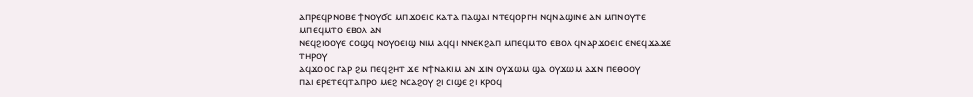ⲁⲡⲣⲉϥⲣⲛⲟⲃⲉ ϯⲛⲟⲩϭⲥ ⲙⲡϫⲟⲉⲓⲥ ⲕⲁⲧⲁ ⲡⲁϣⲁⲓ ⲛⲧⲉϥⲟⲣⲅⲏ ⲛϥⲛⲁϣⲓⲛⲉ ⲁⲛ ⲙⲡⲛⲟⲩⲧⲉ ⲙⲡⲉϥⲙⲧⲟ ⲉⲃⲟⲗ ⲁⲛ
ⲛⲉϥϩⲓⲟⲟⲩⲉ ⲥⲟϣϥ ⲛⲟⲩⲟⲉⲓϣ ⲛⲓⲙ ⲁϥϥⲓ ⲛⲛⲉⲕϩⲁⲡ ⲙⲡⲉϥⲙⲧⲟ ⲉⲃⲟⲗ ϥⲛⲁⲣϫⲟⲉⲓⲥ ⲉⲛⲉϥϫⲁϫⲉ ⲧⲏⲣⲟⲩ
ⲁϥϫⲟⲟⲥ ⲅⲁⲣ ϩⲙ ⲡⲉϥϩⲏⲧ ϫⲉ ⲛϯⲛⲁⲕⲓⲙ ⲁⲛ ϫⲓⲛ ⲟⲩϫⲱⲙ ϣⲁ ⲟⲩϫⲱⲙ ⲁϫⲛ ⲡⲉⲑⲟⲟⲩ
ⲡⲁⲓ ⲉⲣⲉⲧⲉϥⲧⲁⲡⲣⲟ ⲙⲉϩ ⲛⲥⲁϩⲟⲩ ϩⲓ ⲥⲓϣⲉ ϩⲓ ⲕⲣⲟϥ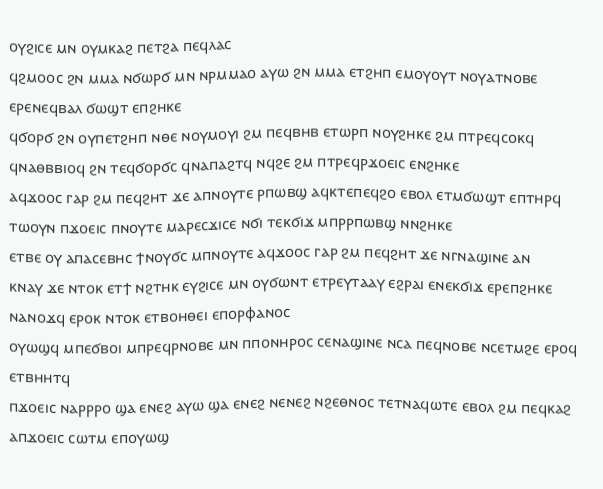ⲟⲩϩⲓⲥⲉ ⲙⲛ ⲟⲩⲙⲕⲁϩ ⲡⲉⲧϩⲁ ⲡⲉϥⲗⲁⲥ
ϥϩⲙⲟⲟⲥ ϩⲛ ⲙⲙⲁ ⲛϭⲱⲣϭ ⲙⲛ ⲛⲣⲙⲙⲁⲟ ⲁⲩⲱ ϩⲛ ⲙⲙⲁ ⲉⲧϩⲏⲡ ⲉⲙⲟⲩⲟⲩⲧ ⲛⲟⲩⲁⲧⲛⲟⲃⲉ ⲉⲣⲉⲛⲉϥⲃⲁⲗ ϭⲱϣⲧ ⲉⲡϩⲏⲕⲉ
ϥϭⲟⲣϭ ϩⲛ ⲟⲩⲡⲉⲧϩⲏⲡ ⲛⲑⲉ ⲛⲟⲩⲙⲟⲩⲓ ϩⲙ ⲡⲉϥⲃⲏⲃ ⲉⲧⲱⲣⲡ ⲛⲟⲩϩⲏⲕⲉ ϩⲙ ⲡⲧⲣⲉϥⲥⲟⲕϥ
ϥⲛⲁⲑⲃⲃⲓⲟϥ ϩⲛ ⲧⲉϥϭⲟⲣϭⲥ ϥⲛⲁⲡⲁϩⲧϥ ⲛϥϩⲉ ϩⲙ ⲡⲧⲣⲉϥⲣϫⲟⲉⲓⲥ ⲉⲛϩⲏⲕⲉ
ⲁϥϫⲟⲟⲥ ⲅⲁⲣ ϩⲙ ⲡⲉϥϩⲏⲧ ϫⲉ ⲁⲡⲛⲟⲩⲧⲉ ⲣⲡⲱⲃϣ ⲁϥⲕⲧⲉⲡⲉϥϩⲟ ⲉⲃⲟⲗ ⲉⲧⲙϭⲱϣⲧ ⲉⲡⲧⲏⲣϥ
ⲧⲱⲟⲩⲛ ⲡϫⲟⲉⲓⲥ ⲡⲛⲟⲩⲧⲉ ⲙⲁⲣⲉⲥϫⲓⲥⲉ ⲛϭⲓ ⲧⲉⲕϭⲓϫ ⲙⲡⲣⲣⲡⲱⲃϣ ⲛⲛϩⲏⲕⲉ
ⲉⲧⲃⲉ ⲟⲩ ⲁⲡⲁⲥⲉⲃⲏⲥ ϯⲛⲟⲩϭⲥ ⲙⲡⲛⲟⲩⲧⲉ ⲁϥϫⲟⲟⲥ ⲅⲁⲣ ϩⲙ ⲡⲉϥϩⲏⲧ ϫⲉ ⲛⲅⲛⲁϣⲓⲛⲉ ⲁⲛ
ⲕⲛⲁⲩ ϫⲉ ⲛⲧⲟⲕ ⲉⲧϯ ⲛϩⲧⲏⲕ ⲉⲩϩⲓⲥⲉ ⲙⲛ ⲟⲩϭⲱⲛⲧ ⲉⲧⲣⲉⲩⲧⲁⲁⲩ ⲉϩⲣⲁⲓ ⲉⲛⲉⲕϭⲓϫ ⲉⲣⲉⲡϩⲏⲕⲉ ⲛⲁⲛⲟϫϥ ⲉⲣⲟⲕ ⲛⲧⲟⲕ ⲉⲧⲃⲟⲏⲑⲉⲓ ⲉⲡⲟⲣⲫⲁⲛⲟⲥ
ⲟⲩⲱϣϥ ⲙⲡⲉϭⲃⲟⲓ ⲙⲡⲣⲉϥⲣⲛⲟⲃⲉ ⲙⲛ ⲡⲡⲟⲛⲏⲣⲟⲥ ⲥⲉⲛⲁϣⲓⲛⲉ ⲛⲥⲁ ⲡⲉϥⲛⲟⲃⲉ ⲛⲥⲉⲧⲙϩⲉ ⲉⲣⲟϥ ⲉⲧⲃⲏⲏⲧϥ
ⲡϫⲟⲉⲓⲥ ⲛⲁⲣⲣⲣⲟ ϣⲁ ⲉⲛⲉϩ ⲁⲩⲱ ϣⲁ ⲉⲛⲉϩ ⲛⲉⲛⲉϩ ⲛϩⲉⲑⲛⲟⲥ ⲧⲉⲧⲛⲁϥⲱⲧⲉ ⲉⲃⲟⲗ ϩⲙ ⲡⲉϥⲕⲁϩ
ⲁⲡϫⲟⲉⲓⲥ ⲥⲱⲧⲙ ⲉⲡⲟⲩⲱϣ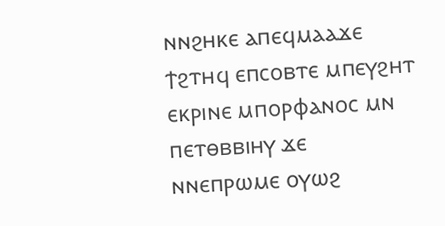ⲛⲛϩⲏⲕⲉ ⲁⲡⲉϥⲙⲁⲁϫⲉ ϯϩⲧⲏϥ ⲉⲡⲥⲟⲃⲧⲉ ⲙⲡⲉⲩϩⲏⲧ
ⲉⲕⲣⲓⲛⲉ ⲙⲡⲟⲣⲫⲁⲛⲟⲥ ⲙⲛ ⲡⲉⲧⲑⲃⲃⲓⲏⲩ ϫⲉ ⲛⲛⲉⲡⲣⲱⲙⲉ ⲟⲩⲱϩ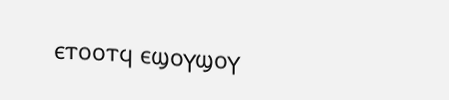ⲉⲧⲟⲟⲧϥ ⲉϣⲟⲩϣⲟⲩ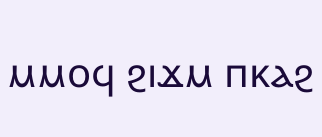ⲙⲙⲟϥ ϩⲓϫⲙ ⲡⲕⲁϩ